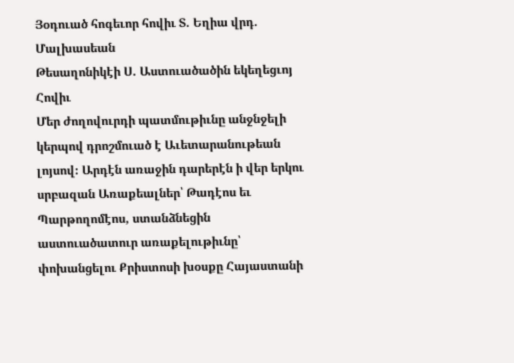Յօդուած հոգեւոր հովիւ Տ. Եղիա վրդ. Մալխասեան
Թեսաղոնիկէի Ս. Աստուածածին եկեղեցւոյ Հովիւ
Մեր ժողովուրդի պատմութիւնը անջնջելի կերպով դրոշմուած է Աւետարանութեան լոյսով։ Արդէն առաջին դարերէն ի վեր երկու սրբազան Առաքեալներ՝ Թադէոս եւ Պարթողոմէոս, ստանձնեցին աստուածատուր առաքելութիւնը՝ փոխանցելու Քրիստոսի խօսքը Հայաստանի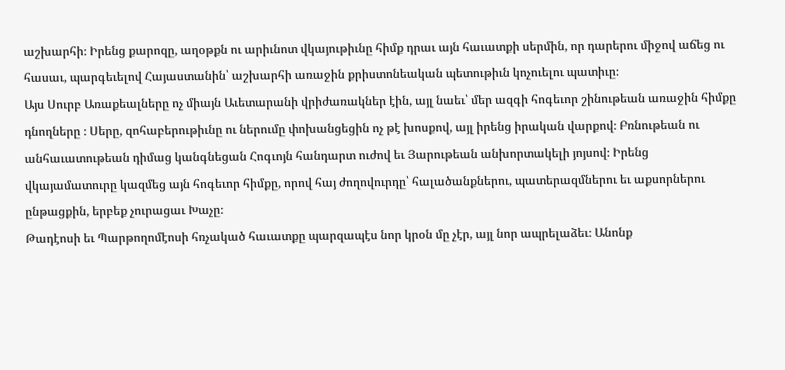աշխարհի։ Իրենց քարոզը, աղօթքն ու արիւնոտ վկայութիւնը հիմք դրաւ այն հաւատքի սերմին, որ դարերու միջով աճեց ու հասաւ, պարգեւելով Հայաստանին՝ աշխարհի առաջին քրիստոնեական պետութիւն կոչուելու պատիւը։
Այս Սուրբ Առաքեալները ոչ միայն Աւետարանի վրիժառակներ էին, այլ նաեւ՝ մեր ազգի հոգեւոր շինութեան առաջին հիմքը դնողները ։ Սերը, զոհաբերութիւնը ու ներումը փոխանցեցին ոչ թէ խոսքով, այլ իրենց իրական վարքով։ Բռնութեան ու անհաւատութեան դիմաց կանգնեցան Հոգւոյն հանդարտ ուժով եւ Յարութեան անխորտակելի յոյսով։ Իրենց վկայամատուրը կազմեց այն հոգեւոր հիմքը, որով հայ ժողովուրդը՝ հալածանքներու, պատերազմներու եւ աքսորներու ընթացքին, երբեք չուրացաւ Խաչը։
Թադէոսի եւ Պարթողոմէոսի հռչակած հաւատքը պարզապէս նոր կրօն մը չէր, այլ նոր ապրելաձեւ։ Անոնք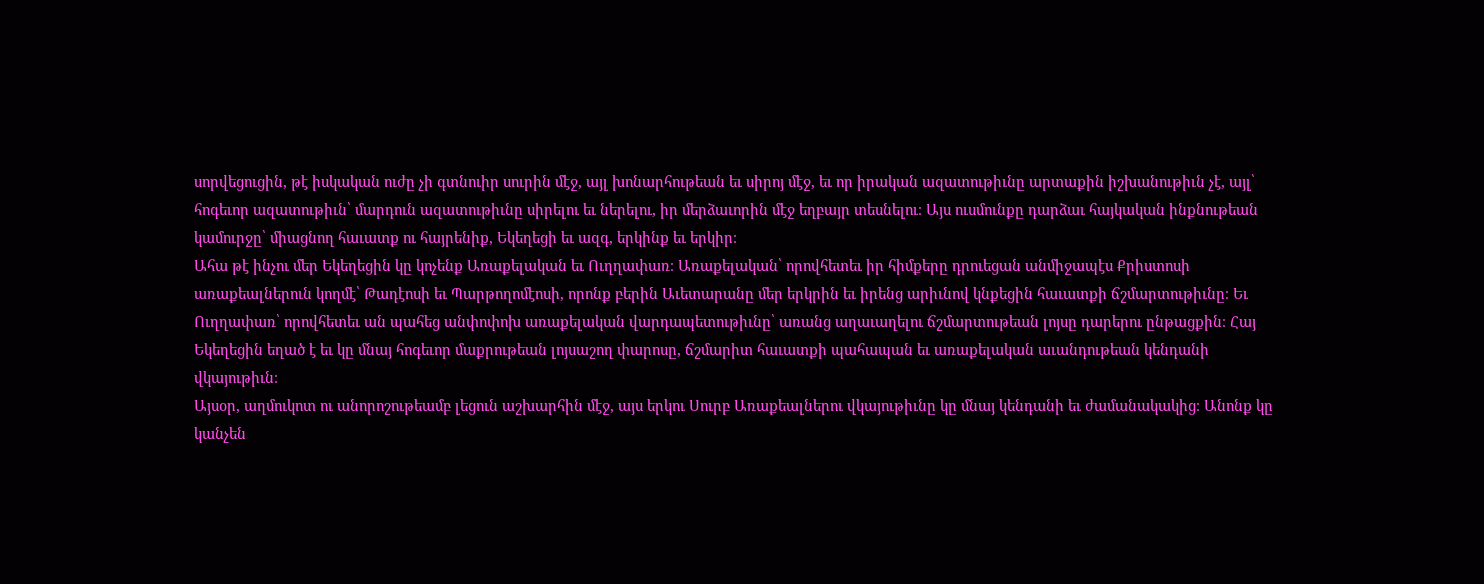սորվեցուցին, թէ իսկական ուժը չի գտնուիր սուրին մէջ, այլ խոնարհութեան եւ սիրոյ մէջ, եւ որ իրական ազատութիւնը արտաքին իշխանութիւն չէ, այլ՝ հոգեւոր ազատութիւն՝ մարդուն ազատութիւնը սիրելու եւ ներելու, իր մերձաւորին մէջ եղբայր տեսնելու։ Այս ուսմունքը դարձաւ հայկական ինքնութեան կամուրջը՝ միացնող հաւատք ու հայրենիք, Եկեղեցի եւ ազգ, երկինք եւ երկիր։
Ահա թէ ինչու մեր Եկեղեցին կը կոչենք Առաքելական եւ Ուղղափառ։ Առաքելական՝ որովհետեւ իր հիմքերը դրուեցան անմիջապէս Քրիստոսի առաքեալներուն կողմէ՝ Թադէոսի եւ Պարթողոմէոսի, որոնք բերին Աւետարանը մեր երկրին եւ իրենց արիւնով կնքեցին հաւատքի ճշմարտութիւնը։ Եւ Ուղղափառ՝ որովհետեւ ան պահեց անփոփոխ առաքելական վարդապետութիւնը՝ առանց աղաւաղելու ճշմարտութեան լոյսը դարերու ընթացքին։ Հայ Եկեղեցին եղած է եւ կը մնայ հոգեւոր մաքրութեան լոյսաշող փարոսը, ճշմարիտ հաւատքի պահապան եւ առաքելական աւանդութեան կենդանի վկայութիւն։
Այսօր, աղմուկոտ ու անորոշութեամբ լեցուն աշխարհին մէջ, այս երկու Սուրբ Առաքեալներու վկայութիւնը կը մնայ կենդանի եւ ժամանակակից։ Անոնք կը կանչեն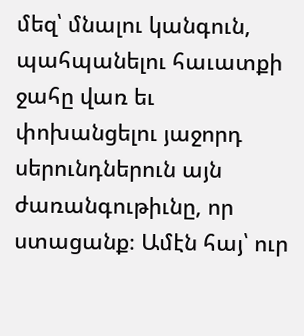մեզ՝ մնալու կանգուն, պահպանելու հաւատքի ջահը վառ եւ փոխանցելու յաջորդ սերունդներուն այն ժառանգութիւնը, որ ստացանք։ Ամէն հայ՝ ուր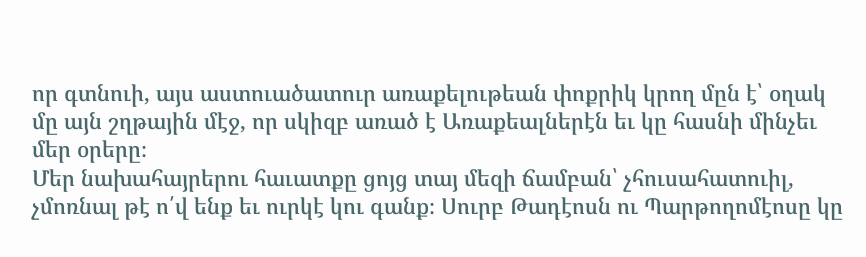որ գտնուի, այս աստուածատուր առաքելութեան փոքրիկ կրող մըն է՝ օղակ մը այն շղթային մէջ, որ սկիզբ առած է Առաքեալներէն եւ կը հասնի մինչեւ մեր օրերը։
Մեր նախահայրերու հաւատքը ցոյց տայ մեզի ճամբան՝ չհուսահատուիլ, չմոռնալ թէ ո՛վ ենք եւ ուրկէ կու գանք։ Սուրբ Թադէոսն ու Պարթողոմէոսը կը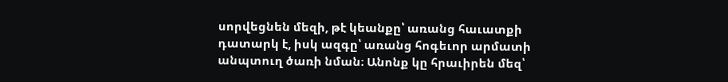սորվեցնեն մեզի, թէ կեանքը՝ առանց հաւատքի դատարկ է, իսկ ազգը՝ առանց հոգեւոր արմատի անպտուղ ծառի նման։ Անոնք կը հրաւիրեն մեզ՝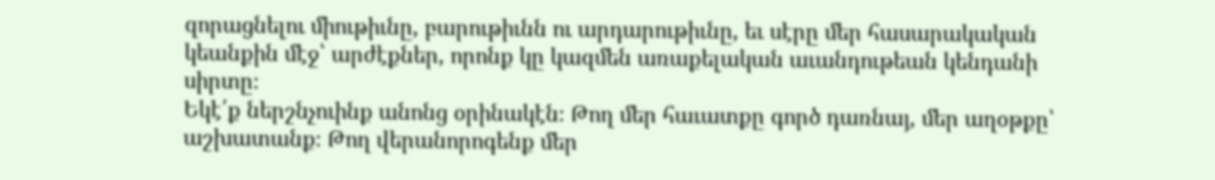զորացնելու միութիւնը, բարութիւնն ու արդարութիւնը, եւ սէրը մեր հասարակական կեանքին մէջ՝ արժէքներ, որոնք կը կազմեն առաքելական աւանդութեան կենդանի սիրտը։
Եկէ՛ք ներշնչուինք անոնց օրինակէն։ Թող մեր հաւատքը գործ դառնայ, մեր աղօթքը՝ աշխատանք։ Թող վերանորոգենք մեր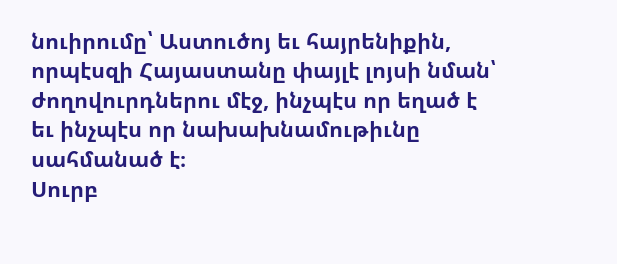նուիրումը՝ Աստուծոյ եւ հայրենիքին, որպէսզի Հայաստանը փայլէ լոյսի նման՝ ժողովուրդներու մէջ, ինչպէս որ եղած է եւ ինչպէս որ նախախնամութիւնը սահմանած է։
Սուրբ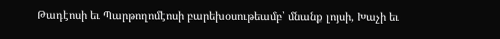Թադէոսի եւ Պարթողոմէոսի բարեխօսութեամբ՝ մնանք լոյսի, Խաչի եւ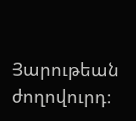Յարութեան ժողովուրդ։